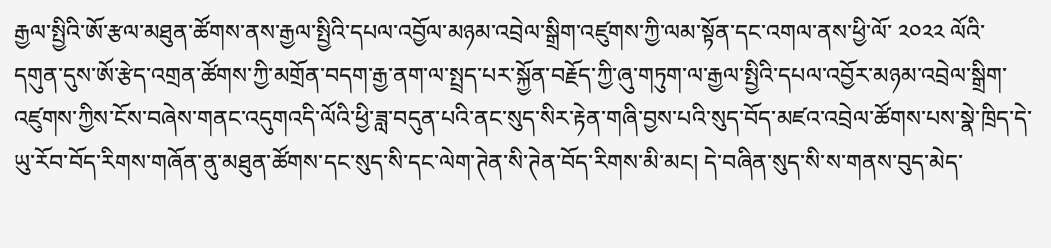རྒྱལ་སྤྱིའི་ཨོ་རྩལ་མཐུན་ཚོགས་ནས་རྒྱལ་སྤྱིའི་དཔལ་འབྱོལ་མཉམ་འབྲེལ་སྒྲིག་འཛུགས་ཀྱི་ལམ་སྟོན་དང་འགལ་ནས་ཕྱི་ལོ་ ༢༠༢༢ ལོའི་དགུན་དུས་ཨོ་རྩེད་འགྲན་ཚོགས་ཀྱི་མགྲོན་བདག་རྒྱ་ནག་ལ་སྤྲད་པར་སྐྱོན་བརྗོད་ཀྱི་ཞུ་གཏུག་ལ་རྒྱལ་སྤྱིའི་དཔལ་འབྱོར་མཉམ་འབྲེལ་སྒྲིག་འཛུགས་ཀྱིས་ངོས་བཞེས་གནང་འདུགའདི་ལོའི་ཕྱི་ཟླ་བདུན་པའི་ནང་སུད་སིར་རྟེན་གཞི་བྱས་པའི་སུད་བོད་མཛའ་འབྲེལ་ཚོགས་པས་སྣེ་ཁྲིད་དེ་ཡུ་རོབ་བོད་རིགས་གཞོན་ནུ་མཐུན་ཚོགས་དང་སུད་སི་དང་ལེག་ཊེན་སི་ཊེན་བོད་རིགས་མི་མང། དེ་བཞིན་སུད་སི་ས་གནས་བུད་མེད་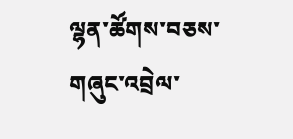ལྷན་ཚོགས་བཅས་གཞུང་འབྲེལ་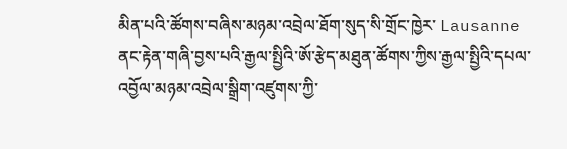མིན་པའི་ཚོགས་བཞིས་མཉམ་འབྲེལ་ཐོག་སུད་སི་གྲོང་ཁྱེར་ Lausanne ནང་རྟེན་གཞི་བྱས་པའི་རྒྱལ་སྤྱིའི་ཨོ་རྩེད་མཐུན་ཚོགས་ཀྱིས་རྒྱལ་སྤྱིའི་དཔལ་འབྱོལ་མཉམ་འབྲེལ་སྒྲིག་འཛུགས་ཀྱི་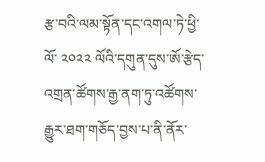རྩ་བའི་ལམ་སྟོན་དང་འགལ་ཏེ་ཕྱི་ལོ་ ༢༠༢༢ ལོའི་དགུན་དུས་ཨོ་རྩེད་འགྲན་ཚོགས་རྒྱ་ནག་ཏུ་འཚོགས་རྒྱུར་ཐག་གཅོད་བྱས་པ་ནི་ནོར་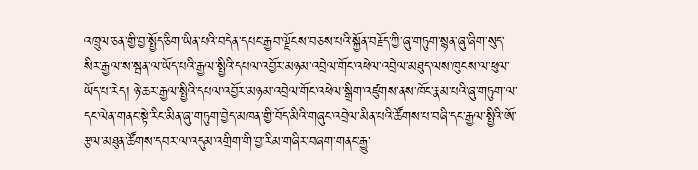འཁྲུལ་ཅན་གྱི་བྱ་སྤྱོད་ཅིག་ཡིན་པའི་བདེན་དཔང་རྒྱབ་ལྗོངས་བཅས་པའི་སྐྱོན་བརྗོད་ཀྱི་ཞུ་གཏུག་སྙན་ཞུ་ཞིག་སུད་སིར་རྒྱལ་ས་སྦན་ལ་ཡོད་པའི་རྒྱལ་སྤྱིའི་དཔལ་འབྱོར་མཉམ་འབྲེལ་གོང་འཕེལ་འབྲེལ་མཐུད་ལས་ཁུངས་ལ་ཕུལ་ཡོད་པ་རེད། ཉེ་ཆར་རྒྱལ་སྤྱིའི་དཔལ་འབྱོར་མཉམ་འབྲེལ་གོང་འཕེལ་སྒྲིག་འཛུགས་ནས་ཁོང་རྣམ་པའི་ཞུ་གཏུག་ལ་དང་ལེན་གནང་སྟེ་རིང་མིན་ཞུ་གཏུག་བྱེད་མཁན་གྱི་བོད་མིའི་གཞུང་འབྲེལ་མིན་པའི་ཚོགས་པ་བཞི་དང་རྒྱལ་སྤྱིའི་ཨོ་རྩལ་མཐུན་ཚོགས་དབར་ལ་འདུམ་འགྲིག་གི་བྱ་རིམ་གཞིར་བཞག་གནང་རྒྱུ་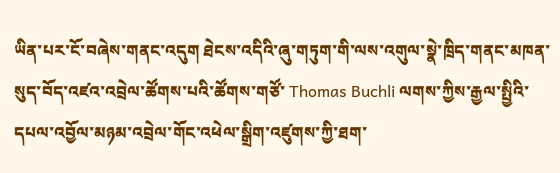ཡིན་པར་ངོ་བཞེས་གནང་འདུག ཐེངས་འདིའི་ཞུ་གཏུག་གི་ལས་འགུལ་སྣེ་ཁྲིད་གནང་མཁན་སུད་བོད་འཛའ་འབྲེལ་ཚོགས་པའི་ཚོགས་གཙོ་ Thomas Buchli ལགས་ཀྱིས་རྒྱལ་སྤྱིའི་དཔལ་འབྱོལ་མཉམ་འབྲེལ་གོང་འཕེལ་སྒྲིག་འཛུགས་ཀྱི་ཐག་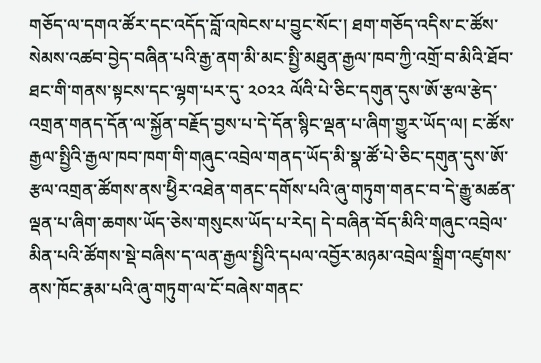གཅོད་ལ་དགའ་ཚོར་དང་འདོད་བློ་འཁེངས་པ་བྱུང་སོང་། ཐག་གཅོད་འདིས་ང་ཚོས་སེམས་འཚབ་བྱེད་བཞིན་པའི་རྒྱ་ནག་མི་མང་སྤྱི་མཐུན་རྒྱལ་ཁབ་ཀྱི་འགྲོ་བ་མིའི་ཐོབ་ཐང་གི་གནས་སྟངས་དང་ལྷག་པར་དུ་ ༢༠༢༢ ལོའི་པེ་ཅིང་དགུན་དུས་ཨོ་རྩལ་རྩེད་འགྲན་གནད་དོན་ལ་སྐྱོན་བརྗོད་བྱས་པ་དེ་དོན་སྙིང་ལྡན་པ་ཞིག་གྱུར་ཡོད་ལ། ང་ཚོས་རྒྱལ་སྤྱིའི་རྒྱལ་ཁབ་ཁག་གི་གཞུང་འབྲེལ་གནད་ཡོད་མི་སྣ་ཚོ་པེ་ཅིང་དགུན་དུས་ཨོ་རྩལ་འགྲན་ཚོགས་ནས་ཕྱིེར་འཐེན་གནང་དགོས་པའི་ཞུ་གཏུག་གནང་བ་དེ་རྒྱུ་མཚན་ལྡན་པ་ཞིག་ཆགས་ཡོད་ཅེས་གསུངས་ཡོད་པ་རེད། དེ་བཞིན་བོད་མིའི་གཞུང་འབྲེལ་མིན་པའི་ཚོགས་སྡེ་བཞིས་ད་ལན་རྒྱལ་སྤྱིའི་དཔལ་འབྱོར་མཉམ་འབྲེལ་སྒྲིག་འཛུགས་ནས་ཁོང་རྣམ་པའི་ཞུ་གཏུག་ལ་ངོ་བཞེས་གནང་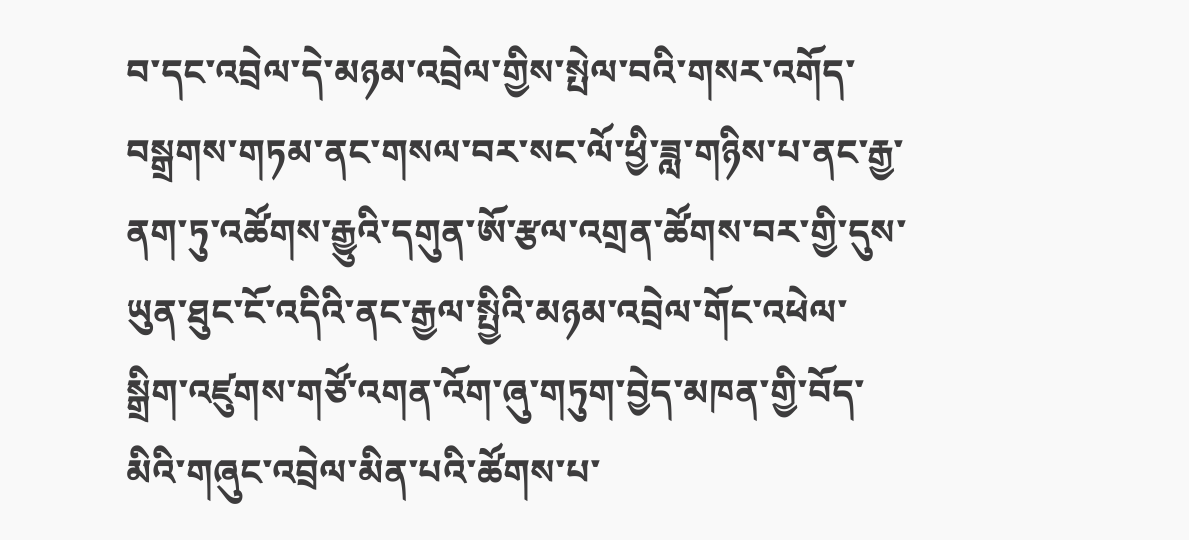བ་དང་འབྲེལ་དེ་མཉམ་འབྲེལ་གྱིས་སྤེལ་བའི་གསར་འགོད་བསྒྲགས་གཏམ་ནང་གསལ་བར་སང་ལོ་ཕྱི་ཟླ་གཉིས་པ་ནང་རྒྱ་ནག་ཏུ་འཚོགས་རྒྱུའི་དགུན་ཨོ་རྩལ་འགྲན་ཚོགས་བར་གྱི་དུས་ཡུན་ཐུང་ངོ་འདིའི་ནང་རྒྱལ་སྤྱིའི་མཉམ་འབྲེལ་གོང་འཕེལ་སྒྲིག་འཛུགས་གཙོ་འགན་འོག་ཞུ་གཏུག་བྱེད་མཁན་གྱི་བོད་མིའི་གཞུང་འབྲེལ་མིན་པའི་ཚོགས་པ་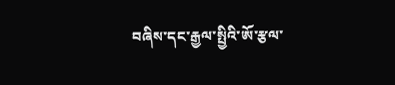བཞིས་དང་རྒྱལ་སྤྱིའི་ཨོ་རྩལ་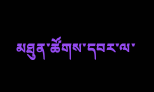མཐུན་ཚོགས་དབར་ལ་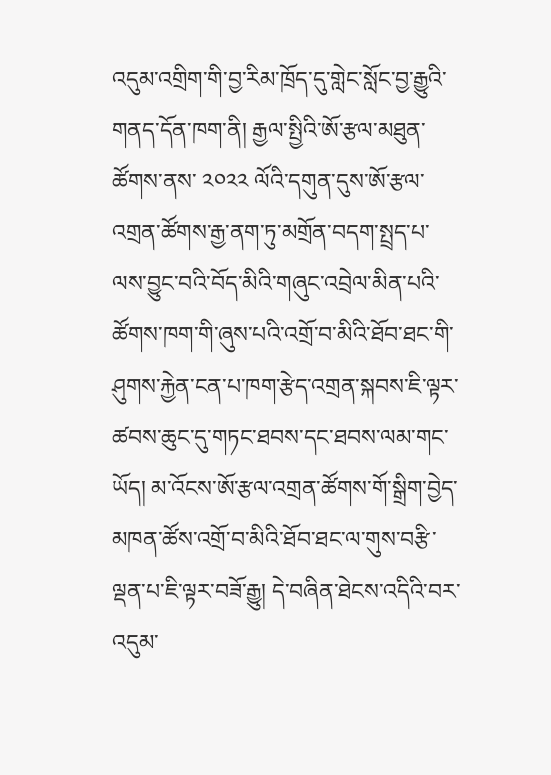འདུམ་འགྲིག་གི་བྱ་རིམ་ཁྲོད་དུ་གླེང་སློང་བྱ་རྒྱུའི་གནད་དོན་ཁག་ནི། རྒྱལ་སྤྱིའི་ཨོ་རྩལ་མཐུན་ཚོགས་ནས་ ༢༠༢༢ ལོའི་དགུན་དུས་ཨོ་རྩལ་འགྲན་ཚོགས་རྒྱ་ནག་ཏུ་མགྲོན་བདག་སྤྲད་པ་ལས་བྱུང་བའི་བོད་མིའི་གཞུང་འབྲེལ་མིན་པའི་ཚོགས་ཁག་གི་ཞུས་པའི་འགྲོ་བ་མིའི་ཐོབ་ཐང་གི་ཤུགས་རྐྱེན་ངན་པ་ཁག་རྩེད་འགྲན་སྐབས་ཇི་ལྟར་ཚབས་ཆུང་དུ་གཏང་ཐབས་དང་ཐབས་ལམ་གང་ཡོད། མ་འོངས་ཨོ་རྩལ་འགྲན་ཚོགས་གོ་སྒྲིག་བྱེད་མཁན་ཚོས་འགྲོ་བ་མིའི་ཐོབ་ཐང་ལ་གུས་བརྩི་ལྡན་པ་ཇི་ལྟར་བཟོ་རྒྱུ། དེ་བཞིན་ཐེངས་འདིའི་བར་འདུམ་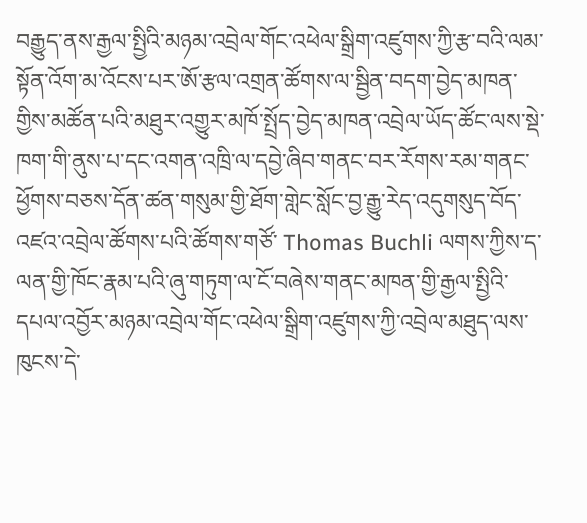བརྒྱུད་ནས་རྒྱལ་སྤྱིའི་མཉམ་འབྲེལ་གོང་འཕེལ་སྒྲིག་འཛུགས་ཀྱི་རྩ་བའི་ལམ་སྟོན་འོག་མ་འོངས་པར་ཨོ་རྩལ་འགྲན་ཚོགས་ལ་སྦྱིན་བདག་བྱེད་མཁན་གྱིས་མཚོན་པའི་མཐུར་འགྱུར་མཁོ་སྤྲོད་བྱེད་མཁན་འབྲེལ་ཡོད་ཚོང་ལས་སྡེ་ཁག་གི་ནུས་པ་དང་འགན་འཁྲི་ལ་དབྱེ་ཞིབ་གནང་བར་རོགས་རམ་གནང་ཕྱོགས་བཅས་དོན་ཚན་གསུམ་གྱི་ཐོག་གླེང་སློང་བྱ་རྒྱུ་རེད་འདུགསུད་བོད་འཛའ་འབྲེལ་ཚོགས་པའི་ཚོགས་གཙོ་ Thomas Buchli ལགས་ཀྱིས་ད་ལན་གྱི་ཁོང་རྣམ་པའི་ཞུ་གཏུག་ལ་ངོ་བཞེས་གནང་མཁན་གྱི་རྒྱལ་སྤྱིའི་དཔལ་འབྱོར་མཉམ་འབྲེལ་གོང་འཕེལ་སྒྲིག་འཛུགས་ཀྱི་འབྲེལ་མཐུད་ལས་ཁུངས་དེ་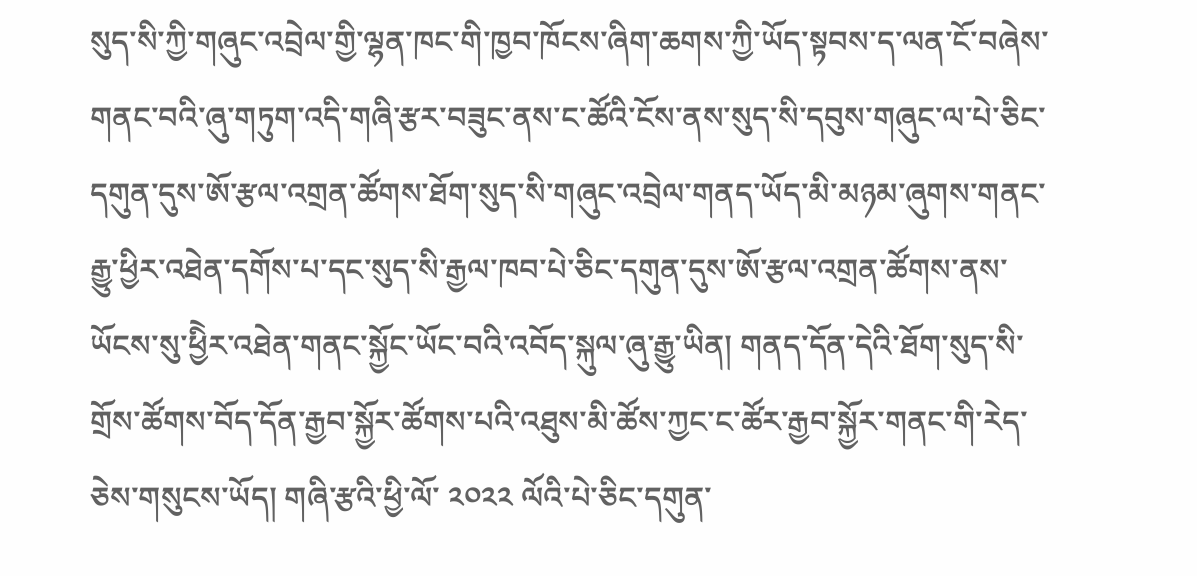སུད་སི་ཀྱི་གཞུང་འབྲེལ་གྱི་ལྷན་ཁང་གི་ཁྱབ་ཁོངས་ཞིག་ཆགས་ཀྱི་ཡོད་སྟབས་ད་ལན་ངོ་བཞེས་གནང་བའི་ཞུ་གཏུག་འདི་གཞི་རྩར་བཟུང་ནས་ང་ཚོའི་ངོས་ནས་སུད་སི་དབུས་གཞུང་ལ་པེ་ཅིང་དགུན་དུས་ཨོ་རྩལ་འགྲན་ཚོགས་ཐོག་སུད་སི་གཞུང་འབྲེལ་གནད་ཡོད་མི་མཉམ་ཞུགས་གནང་རྒྱུ་ཕྱིར་འཐེན་དགོས་པ་དང་སུད་སི་རྒྱལ་ཁབ་པེ་ཅིང་དགུན་དུས་ཨོ་རྩལ་འགྲན་ཚོགས་ནས་ཡོངས་སུ་ཕྱིེར་འཐེན་གནང་སྐྱོང་ཡོང་བའི་འབོད་སྐུལ་ཞུ་རྒྱུ་ཡིན། གནད་དོན་དེའི་ཐོག་སུད་སི་གྲོས་ཚོགས་བོད་དོན་རྒྱབ་སྐྱོར་ཚོགས་པའི་འཐུས་མི་ཚོས་ཀྱང་ང་ཚོར་རྒྱབ་སྐྱོར་གནང་གི་རེད་ཅེས་གསུངས་ཡོད། གཞི་རྩའི་ཕྱི་ལོ་ ༢༠༢༢ ལོའི་པེ་ཅིང་དགུན་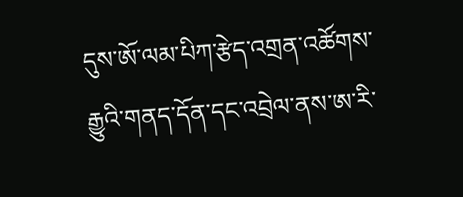དུས་ཨོ་ལམ་པིཀ་རྩེད་འགྲན་འཚོགས་རྒྱུའི་གནད་དོན་དང་འབྲེལ་ནས་ཨ་རི་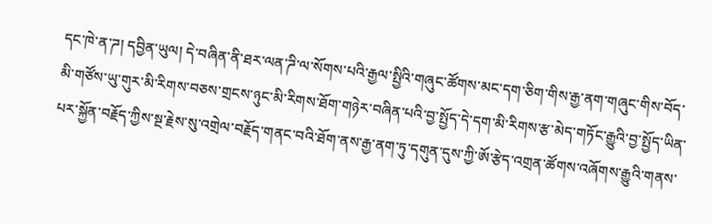དང་ཁེ་ན་ཌ། དབྱིན་ཡུལ། དེ་བཞིན་ནི་ཐར་ལན་ཌི་ལ་སོགས་པའི་རྒྱལ་སྤྱིའི་གཞུང་ཚོགས་མང་དག་ཅིག་གིས་རྒྱ་ནག་གཞུང་གིས་བོད་མི་གཙོས་ཡུ་གུར་མི་རིགས་བཅས་གྲངས་ཉུང་མི་རིགས་ཐོག་གཉེར་བཞིན་པའི་བྱ་སྤྱོད་དེ་དག་མི་རིགས་རྩ་མེད་གཏོང་རྒྱུའི་བྱ་སྤྱོད་ཡིན་པར་སྐྱོན་བརྗོད་ཀྱིས་སྔ་རྗེས་སུ་འགྲེལ་བརྗོད་གནང་བའི་ཐོག་ནས་རྒྱ་ནག་ཏུ་དགུན་དུས་ཀྱི་ཨོ་རྩེད་འགྲན་ཚོགས་འཞོགས་རྒྱུའི་གནས་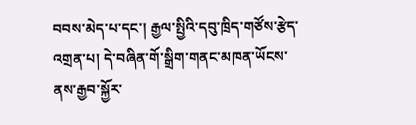བབས་མེད་པ་དང་། རྒྱལ་སྤྱིའི་དབུ་ཁྲིད་གཙོས་རྩེད་འགྲན་པ། དེ་བཞིན་གོ་སྒྲིག་གནང་མཁན་ཡོངས་ནས་རྒྱབ་སྐྱོར་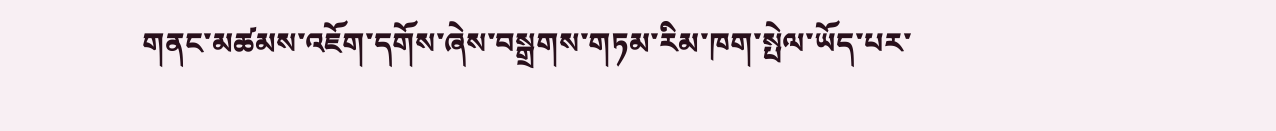གནང་མཚམས་འཇོག་དགོས་ཞེས་བསྒྲགས་གཏམ་རིམ་ཁག་སྤེལ་ཡོད་པར་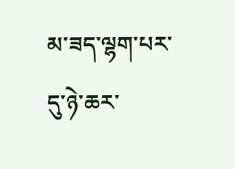མ་ཟད་ལྷག་པར་དུ་ཉེ་ཆར་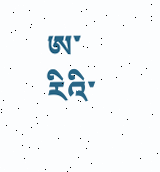ཨ་རིའི་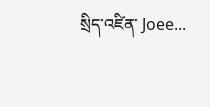སྲིད་འཛིན་ Joee...